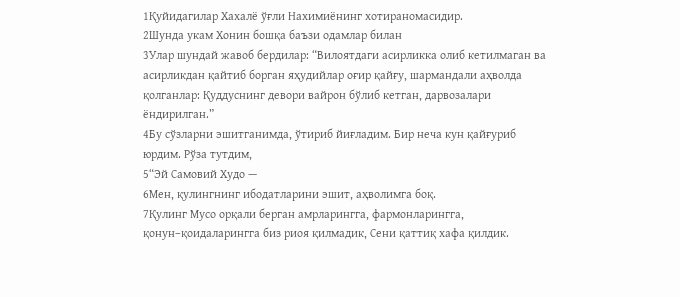1Қуйидагилар Хахалё ўғли Нахимиёнинг хотираномасидир.
2Шунда укам Хонин бошқа баъзи одамлар билан
3Улар шундай жавоб бердилар: “Вилоятдаги асирликка олиб кетилмаган ва асирликдан қайтиб борган яҳудийлар оғир қайғу, шармандали аҳволда қолганлар: Қуддуснинг девори вайрон бўлиб кетган, дарвозалари ёндирилган.”
4Бу сўзларни эшитганимда, ўтириб йиғладим. Бир неча кун қайғуриб юрдим. Рўза тутдим,
5“Эй Самовий Худо —
6Мен, қулингнинг ибодатларини эшит, аҳволимга боқ.
7Қулинг Мусо орқали берган амрларингга, фармонларингга, қонун–қоидаларингга биз риоя қилмадик, Сени қаттиқ хафа қилдик.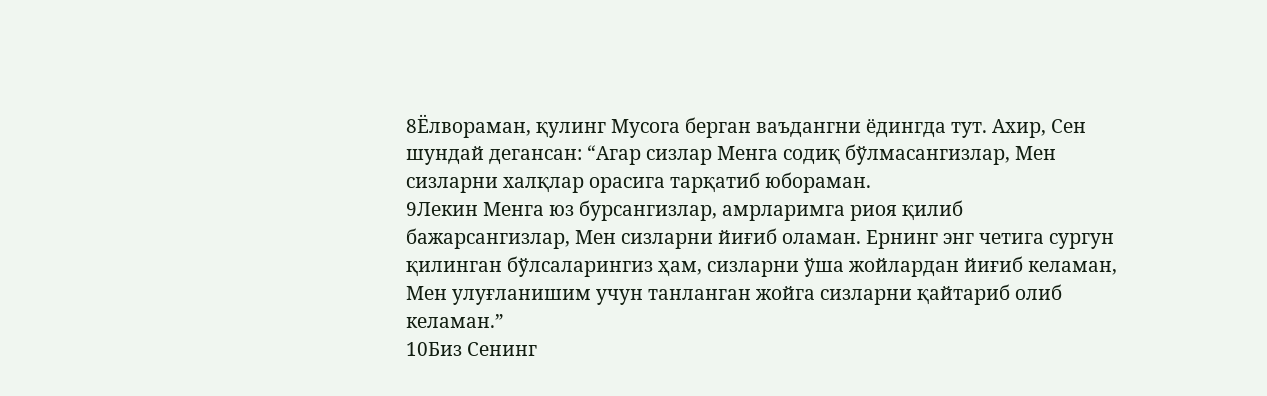8Ёлвораман, қулинг Мусога берган ваъдангни ёдингда тут. Ахир, Сен шундай дегансан: “Агар сизлар Менга содиқ бўлмасангизлар, Мен сизларни халқлар орасига тарқатиб юбораман.
9Лекин Менга юз бурсангизлар, амрларимга риоя қилиб бажарсангизлар, Мен сизларни йиғиб оламан. Ернинг энг четига сургун қилинган бўлсаларингиз ҳам, сизларни ўша жойлардан йиғиб келаман, Мен улуғланишим учун танланган жойга сизларни қайтариб олиб келаман.”
10Биз Сенинг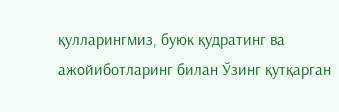қулларингмиз, буюк қудратинг ва ажойиботларинг билан Ўзинг қутқарган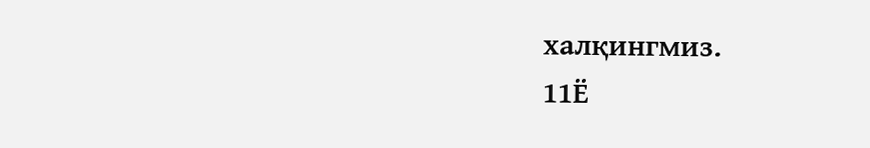халқингмиз.
11Ё